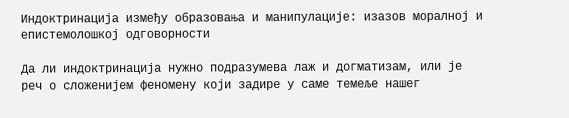Индоктринација између образовања и манипулације: изазов моралној и епистемолошкој одговорности

Да ли индоктринација нужно подразумева лаж и догматизам, или је реч о сложенијем феномену који задире у саме темеље нашег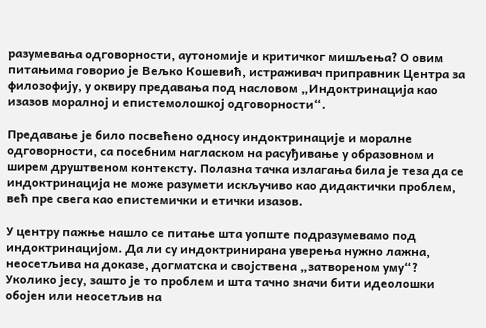разумевања одговорности, аутономије и критичког мишљења? О овим питањима говорио је Вељко Кошевић, истраживач приправник Центра за филозофију, у оквиру предавања под насловом „Индоктринација као изазов моралној и епистемолошкој одговорности“.

Предавање је било посвећено односу индоктринације и моралне одговорности, са посебним нагласком на расуђивање у образовном и ширем друштвеном контексту. Полазна тачка излагања била је теза да се индоктринација не може разумети искључиво као дидактички проблем, већ пре свега као епистемички и етички изазов.

У центру пажње нашло се питање шта уопште подразумевамо под индоктринацијом. Да ли су индоктринирана уверења нужно лажна, неосетљива на доказе, догматска и својствена „затвореном уму“? Уколико јесу, зашто је то проблем и шта тачно значи бити идеолошки обојен или неосетљив на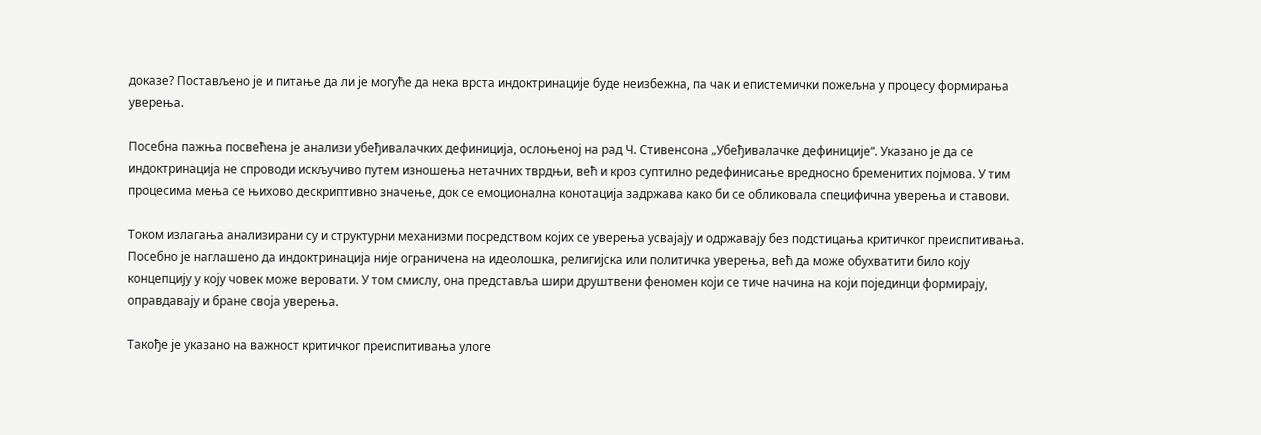доказе? Постављено је и питање да ли је могуће да нека врста индоктринације буде неизбежна, па чак и епистемички пожељна у процесу формирања уверења.

Посебна пажња посвећена је анализи убеђивалачких дефиниција, ослоњеној на рад Ч. Стивенсона „Убеђивалачке дефиниције“. Указано је да се индоктринација не спроводи искључиво путем изношења нетачних тврдњи, већ и кроз суптилно редефинисање вредносно бременитих појмова. У тим процесима мења се њихово дескриптивно значење, док се емоционална конотација задржава како би се обликовала специфична уверења и ставови.

Током излагања анализирани су и структурни механизми посредством којих се уверења усвајају и одржавају без подстицања критичког преиспитивања. Посебно је наглашено да индоктринација није ограничена на идеолошка, религијска или политичка уверења, већ да може обухватити било коју концепцију у коју човек може веровати. У том смислу, она представља шири друштвени феномен који се тиче начина на који појединци формирају, оправдавају и бране своја уверења.

Такође је указано на важност критичког преиспитивања улоге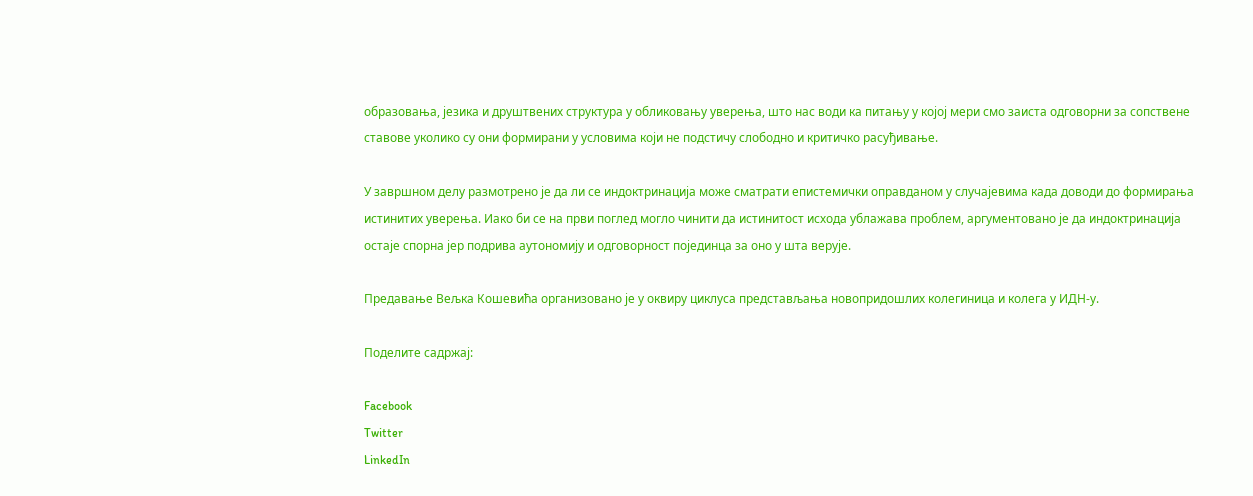образовања, језика и друштвених структура у обликовању уверења, што нас води ка питању у којој мери смо заиста одговорни за сопствене ставове уколико су они формирани у условима који не подстичу слободно и критичко расуђивање.

У завршном делу размотрено је да ли се индоктринација може сматрати епистемички оправданом у случајевима када доводи до формирања истинитих уверења. Иако би се на први поглед могло чинити да истинитост исхода ублажава проблем, аргументовано је да индоктринација остаје спорна јер подрива аутономију и одговорност појединца за оно у шта верује.

Предавање Вељка Кошевића организовано је у оквиру циклуса представљања новопридошлих колегиница и колега у ИДН-у.

Поделите садржај:

Facebook
Twitter
LinkedIn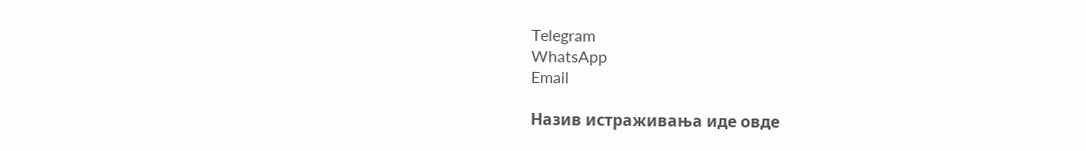Telegram
WhatsApp
Email

Назив истраживања иде овде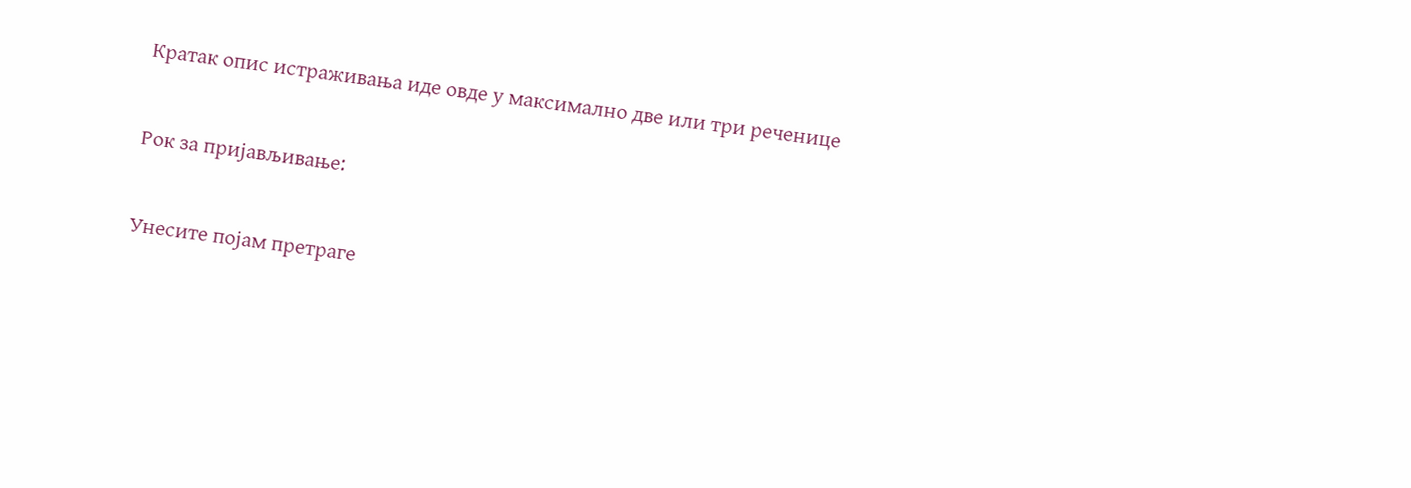Кратак опис истраживања иде овде у максимално две или три реченице

Рок за пријављивање:

Унесите појам претраге